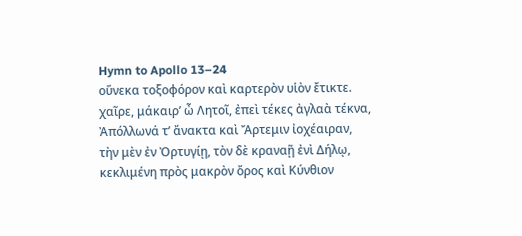Hymn to Apollo 13–24
οὕνεκα τοξοφόρον καὶ καρτερὸν υἱὸν ἔτικτε.
χαῖρε, μάκαιρʼ ὦ Λητοῖ, ἐπεὶ τέκες ἀγλαὰ τέκνα,
Ἀπόλλωνά τʼ ἄνακτα καὶ Ἄρτεμιν ἰοχέαιραν,
τὴν μὲν ἐν Ὀρτυγίῃ, τὸν δὲ κραναῇ ἐνὶ Δήλῳ,
κεκλιμένη πρὸς μακρὸν ὄρος καὶ Κύνθιον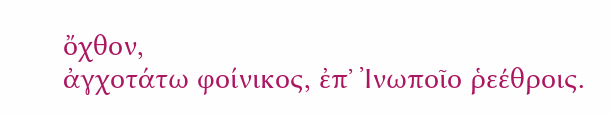ὄχθον,
ἀγχοτάτω φοίνικος, ἐπʼ Ἰνωποῖο ῥεέθροις.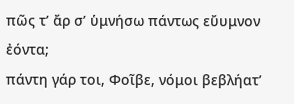πῶς τʼ ἄρ σʼ ὑμνήσω πάντως εὔυμνον ἐόντα;
πάντη γάρ τοι, Φοῖβε, νόμοι βεβλήατʼ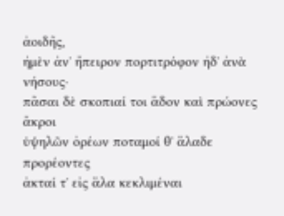ἀοιδῆς,
ἠμὲν ἀνʼ ἤπειρον πορτιτρόφον ἠδʼ ἀνὰ νήσους·
πᾶσαι δὲ σκοπιαί τοι ἅδον καὶ πρώονες ἄκροι
ὑψηλῶν ὀρέων ποταμοί θʼ ἅλαδε προρέοντες
ἀκταί τʼ εἰς ἅλα κεκλιμέναι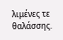λιμένες τε θαλάσσης.